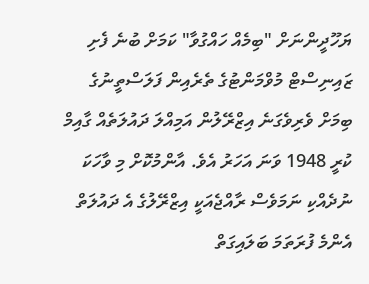ޔަހޫދީންނަށް "ބިމެއް ހައްގުވާ" ކަމަށް ބުނެ ފެށި ޒައިނިސްޓް މުވްމަންޓުގެ ތެރެއިން ފަލަސްތީނުގެ ބިމަށް ވެރިވެގަނެ އިޒްރޭލުން އަމިއްލަ ދައުލަތެއް ގާއިމް ކުރީ 1948 ވަނަ އަހަރު އެވެ. އާންމުކޮށް މި ވާހަކަ ނުދެއްކި ނަމަވެސް ރާއްޖެއަކީ އިޒްރޭލުގެ އެ ދައުލަތް އެންމެ ފުރަތަމަ ބަލައިގަތް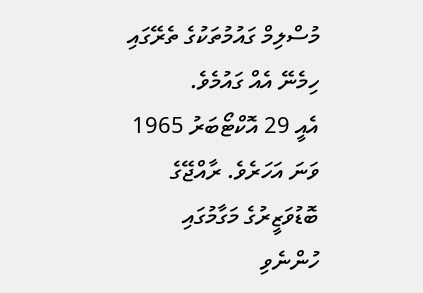މުސްލިމް ގައުމުތަކުގެ ތެރޭގައި ހިމެނޭ އެއް ގައުމެވެ.
އެއީ 29 އޮކްޓޯބަރު 1965 ވަނަ އަހަރެވެ. ރާއްޖޭގެ ބޮޑުވަޒީރުގެ މަގާމުގައި ހުންނެވި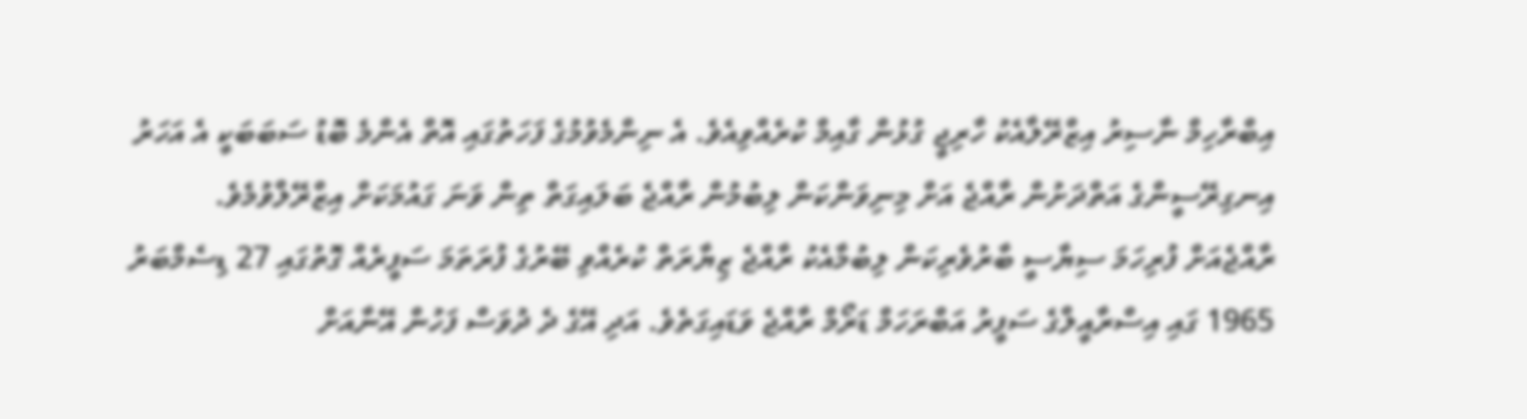އިބްރާހިމް ނާސިރު އިޒްރޭލާއެކު ހާރިޖީ ގުޅުން ގާއިމް ކުރެއްވިއެވެ. އެ ނިންމެވުމުގެ ފަހަތުގައި އޮތް އެންމެ ބޮޑު ސަބަބަކީ އެ އަހަރު އިނގިރޭސީންގެ އަތްދަށުން ރާއްޖެ އަށް މިނިވަންކަން ލިބުމުން ރާއްޖެ ބަލައިގަތް ތިން ވަނަ ގައުމަކަށް އިޒްރޭލްވުމެވެ.
ރާއްޖެއަށް ފުރިހަމަ ސިޔާސީ ބާރުވެރިކަން ލިބުމާއެކު ރާއްޖެ ޒިޔާރަތް ކުރެއްވި ބޭރުގެ ފުރަތަމަ ސަފީރެއް ގޮތުގައި 27 ޑިސެމްބަރު 1965 ގައި އިސްރާއީލްގެ ސަފީރު އަބްރަހަމް ޑަރޯމް ރާއްޖެ ވަޑައިގަތެވެ. އަދި އޭގެ ދެ ދުވަސް ފަހުން އޭނާއަށް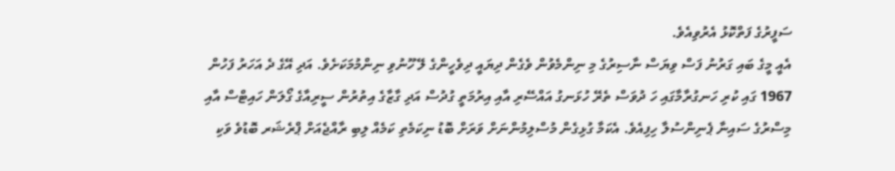ސަފީރުގެ ފަތްކޮޅު އެރުވިއެވެ.
އެއީ މީގެ ބައި ގަރުނު ފަސް ވިޔަސް ނާސިރުގެ މި ނިންމެވުން ވެގެން ދިޔައީ ދިވެހީންގެ ލޭ ހޫނުވި ނިންމުމަކަށެވެ. އަދި އޭގެ ދެ އަހަރު ފަހުން 1967 ގައި ކުރި ހަނގުރާމާގައި ހަ ދުވަސް ތެރޭ ހުޅަނގު އައްސޭރި އާއި އިރުމަތީ ގުދުސް އަދި ގާޒާގެ އިތުރުން ސީރިއާގެ ގޯލަން ހައިޓްސް އާއި މިސްރުގެ ސައިނާ ޕެނިންސުލާ ހިފިއެވެ. އެކަމާ ގުޅިގެން މުސްލިމުންނަށް ވަރަށް ބޮޑު ނިކަމެތި ކަމެއް ލިބި ރާއްޖެއަށް ޕްރެޝަރ ބޮޑުވެ ވަކި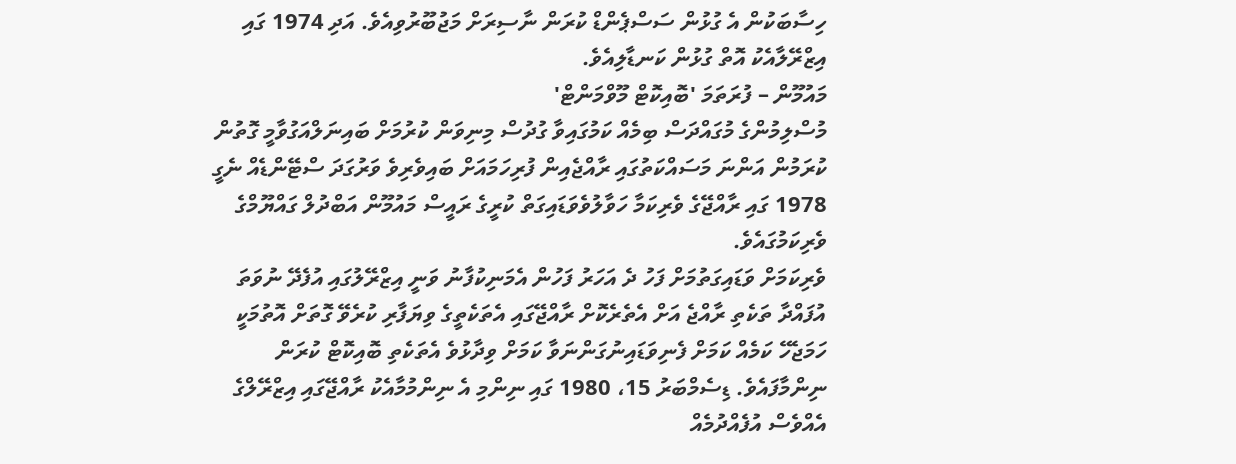ހިސާބަކުން އެ ގުޅުން ސަސްޕެންޑް ކުރަން ނާސިރަށް މަޖުބޫރުވިއެވެ. އަދި 1974 ގައި އިޒްރޭލާއެކު އޮތް ގުޅުން ކަނޑާލިއެވެ.
މައުމޫން – ފުރަތަމަ 'ބޮއިކޮޓް މޫވްމަންޓް'
މުސްލިމުންގެ މުގައްދަސް ބިމެއް ކަމުގައިވާ ގުދުސް މިނިވަން ކުރުމަށް ބައިނަލްއަގުވާމީ ގޮތުން ކުރަމުން އަންނަ މަސައްކަތުގައި ރާއްޖެއިން ފުރިހަމައަށް ބައިވެރިވެ ވަރުގަދަ ސްޓޭންޑެއް ނެގީ 1978 ގައި ރާއްޖޭގެ ވެރިކަމާ ހަވާލުވެވަޑައިގަތް ކުރީގެ ރައީސް މައުމޫން އަބްދުލް ގައްޔޫމްގެ ވެރިކަމުގައެވެ.
ވެރިކަމަށް ވަޑައިގަތުމަށް ފަހު ދެ އަހަރު ފަހުން އެމަނިކުފާނު ވަނީ އިޒްރޭލުގައި އުފެދޭ ނުވަތަ އުފައްދާ ތަކެތި ރާއްޖެ އަށް އެތެރެކޮށް ރާއްޖޭގައި އެތަކެތީގެ ވިޔަފާރި ކުރެވޭ ގޮތަށް އޮތުމަކީ ހަމަޖެހޭ ކަމެއް ކަމަށް ފެނިވަޑައިނުގަންނަވާ ކަމަށް ވިދާޅުވެ އެތަކެތި ބޮއިކޮޓް ކުރަން ނިންމާފައެވެ. ޑިސެމްބަރު 15، 1980 ގައި ނިންމި އެ ނިންމުމާއެކު ރާއްޖޭގައި އިޒްރޭލްގެ އެއްވެސް އުފެއްދުމެއް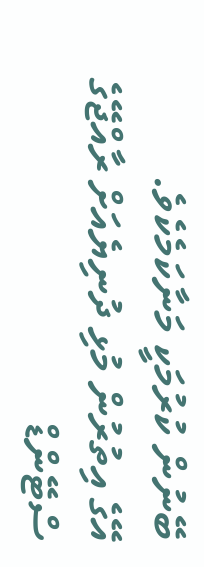ބޭނުން ކުރުމަކީ މަނާކަމެކެވެ.
އޭގެ އިތުރުން މުޅި ދުނިޔެއަށް ރާއްޖޭގެ ސްޓޭންޑް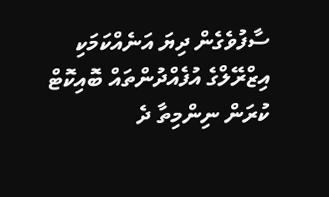ސާފުވެގެން ދިޔަ އަނެއްކަމަކި އިޒްރޭލްގެ އުފެއްދުންތައް ބޮއިކޮޓް ކުރަން ނިންމިތާ ދެ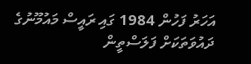އަހަރު ފަހުން 1984 ގައި ރައީސް މައުމޫނުގެ ދައުވަތަކަށް ފަލަސްތީން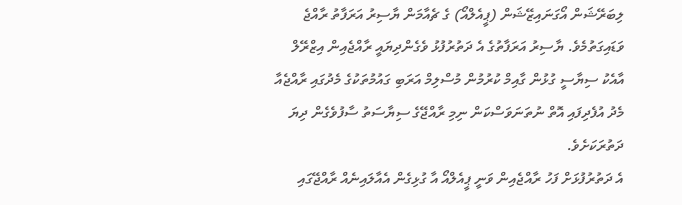ލިބަރޭޝަން އޯގަނައިޒޭޝަން (ޕީއެލްއޯ) ގެ ޗެއާމަން ޔާސިރު އަރަފާތު ރާއްޖެ ވަޑައިގަތުމެވެ. ޔާސިރު އަރަފާތުގެ އެ ދަތުރުފުޅު ވެގެންދިޔައީ ރާއްޖެއިން އިޒްރޭލް އާއެކު ސިޔާސީ ގުޅުން ގާއިމް ކުރުމުން މުސްލިމް އަރަބި ގައުމުތަކުގެ މެދުގައި ރާއްޖެއާ މެދު އުފެދިފައި އޮތް ނުތަނަވަސްކަން ނިމި ރާއްޖޭގެ ސިޔާސަތު ސާފުވެގެން ދިޔަ ދަތުރަކަށެވެ.
އެ ދަތުރުފުޅަށް ފަހު ރާއްޖެއިން ވަނީ ޕީއެލްއޯ އާ ގުޅިގެން އެއާލައިނެއް ރާއްޖޭގައި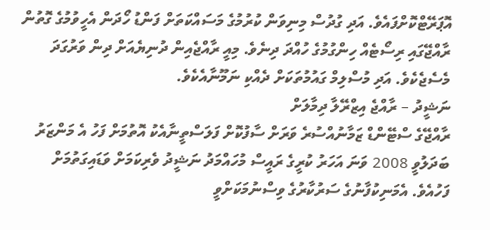އޮޕަރޭޓްކޮށްފައެވެ. އަދި ގުދުސް މިނިވަން ކުރުމުގެ މަސައްކަތަށް ފަންޑު ހޯދަން އެހީވުމުގެ ގޮތުން ރާއްޖޭގައި ރިސޯޓެއް ހިންގުމުގެ ހުއްދަ ދިނެވެ. މިއީ ރާއްޖެއިން ދުނިޔެއަށް ދިން ވަރުގަދަ މެސެޖެކެވެ. އަދި މުސްލިމް ގައުމުތަކަށް ދެއްކި ނަމޫނާއެކެވެ.
ނަޝީދު – ރާއްޖެ އިޒްރޭލާ ދިމާލަށް
ރާއްޖޭގެ ސްޓޭންޑް ޒަމާނުއްސުރެ ވަރަށް ސާފުކޮށް ފަލަސްތީނާއެކު އޮތުމަށް ފަހު އެ މަންޒަރު ބަދަލުވީ 2008 ވަނަ އަހަރު ކުރީގެ ރައީސް މުހައްމަދު ނަޝީދު ވެރިކަމަށް ވަޑައިގަތުމަށް ފަހުއެވެ. އެމަނިކުފާނުގެ ސަރުކާރުގެ ވިސްނުމަކަށްވީ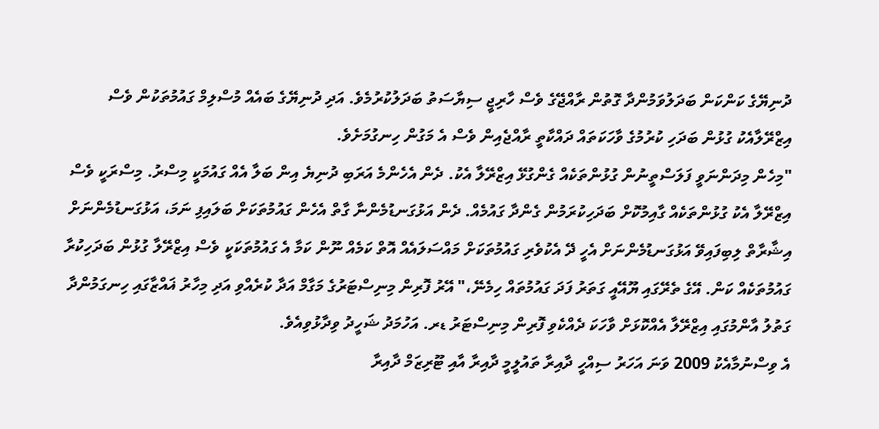ދުނިޔޭގެ ކަންކަން ބަދަލުވަމުންދާ ގޮތުން ރާއްޖޭގެ ވެސް ހާރިޖީ ސިޔާސަތު ބަދަލުކުރުމެވެ. އަދި ދުނިޔޭގެ ބައެއް މުސްލިމް ގައުމުތަކުން ވެސް އިޒްރޭލާއެކު ގުޅުން ބަދަހި ކުރުމުގެ ވާހަކަތައް ދައްކާތީ ރާއްޖެއިން ވެސް އެ މަގުން ހިނގުމަށެވެ.
"މިހެން މިދަންނަވީ ފަލަސްތީނުން ގުޅުންތަކެއް ގެންގުޅޭ އިޒްރޭލާ އެކު. ދެން އެހެންމެ އަރަބި ދުނިޔެ އިން ބަލާ އެއް ގައުމަކީ މިސްރު. މިސްރަކީ ވެސް އިޒްރޭލާ އެކު ގުޅުންތަކެއް ގާއިމުކޮށް ބަދަހިކުރަމުން ގެންދާ ގައުމެއް. ދެން އަޅުގަނޑުމެންނާ ގާތް އެހެން ގައުމުތަކަށް ބަލައިފި ނަމަ، އަޅުގަނޑުމެންނަށް އިޝާރާތް ލިބިފައިވޭ އަޅުގަނޑުމެންނަށް އެހީ ދޭ އެކުވެރި ގައުމުތަކަށް މައްސަލައެއް އޮތް ކަމެއް ނޫން ކަމާ އެ ގައުމުތަކަކީ ވެސް އިޒްރޭލާ ގުޅުން ބަދަހިކުރާ ގައުމުތަކެއް ކަން. އޭގެ ތެރޭގައި ޔޫއޭއީ ގަތަރު ފަދަ ގައުމުތައް ހިމެނޭ،" އޭރު ފޮރިން މިނިސްޓަރުގެ މަގާމް އަދާ ކުރެއްވި އަދި މިހާރު ޣައްޒާގައި ހިނގަމުންދާ ގަތުލު އާންމުގައި އިޒްރޭލާ އެއްކޮޅަށް ވާހަކަ ދެއްކެވި ފޮރިން މިނިސްޓަރު ޑރ. އަހުމަދު ޝަހީދު ވިދާޅުވިއެވެ.
އެ ވިސްނުމާއެކު 2009 ވަނަ އަހަރު ސިއްހީ ދާއިރާ ތައުލީމީ ދާއިރާ އާއި ޓޫރިޒަމް ދާއިރާ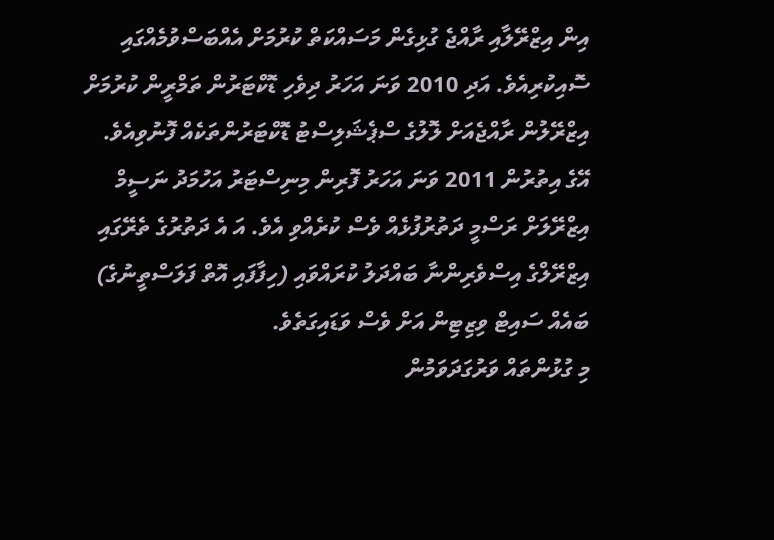އިން އިޒްރޭލާއި ރާއްޖެ ގުޅިގެން މަސައްކަތް ކުރުމަށް އެއްބަސްވުމެއްގައި ސޮއިކުރިއެވެ. އަދި 2010 ވަނަ އަހަރު ދިވެހި ޑޮކްޓަރުން ތަމްރީން ކުރުމަށް އިޒްރޭލުން ރާއްޖެއަށް ލޮލުގެ ސްޕެޝަލިސްޓު ޑޮކްޓަރުންތަކެއް ފޮނުވިއެވެ.
އޭގެ އިތުރުން 2011 ވަނަ އަހަރު ފޮރިން މިނިސްޓަރު އަހުމަދު ނަސީމް އިޒްރޭލަށް ރަސްމީ ދަތުރުފުޅެއް ވެސް ކުރެއްވި އެވެ. އަ އެ ދަތުރުގެ ތެރޭގައި އިޒްރޭލްގެ އިސްވެރިންނާ ބައްދަލު ކުރައްވައި (ހިފާފައި އޮތް ފަލަސްތީނުގެ) ބައެއް ސައިޓް ވިޒިޓިން އަށް ވެސް ވަޑައިގަތެވެ.
މި ގުޅުންތައް ވަރުގަދަވަމުން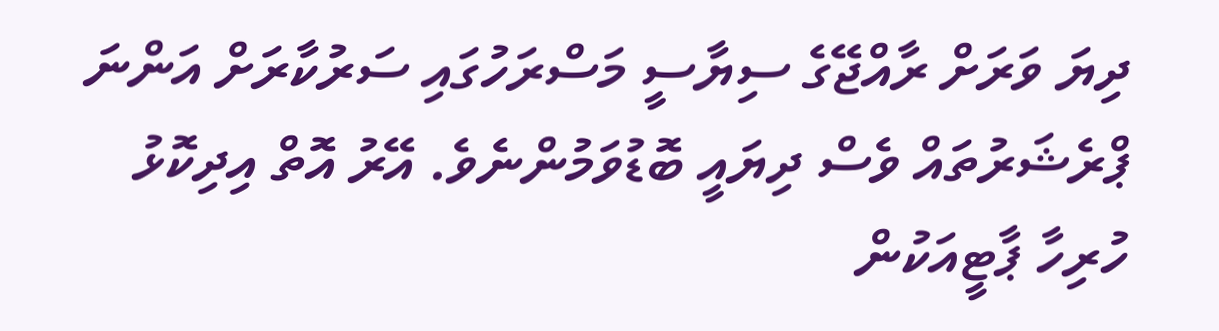ދިޔަ ވަރަށް ރާއްޖޭގެ ސިޔާސީ މަސްރަހުގައި ސަރުކާރަށް އަންނަ ޕްރެޝަރުތައް ވެސް ދިޔައީ ބޮޑުވަމުންނެވެ. އޭރު އޮތް އިދިކޮޅު ހުރިހާ ޕާޓީއަކުން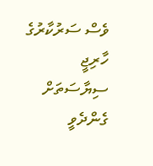ވެސް ސަރުކާރުގެ ހާރިޖީ ސިޔާސަތަށް ގެންދެވީ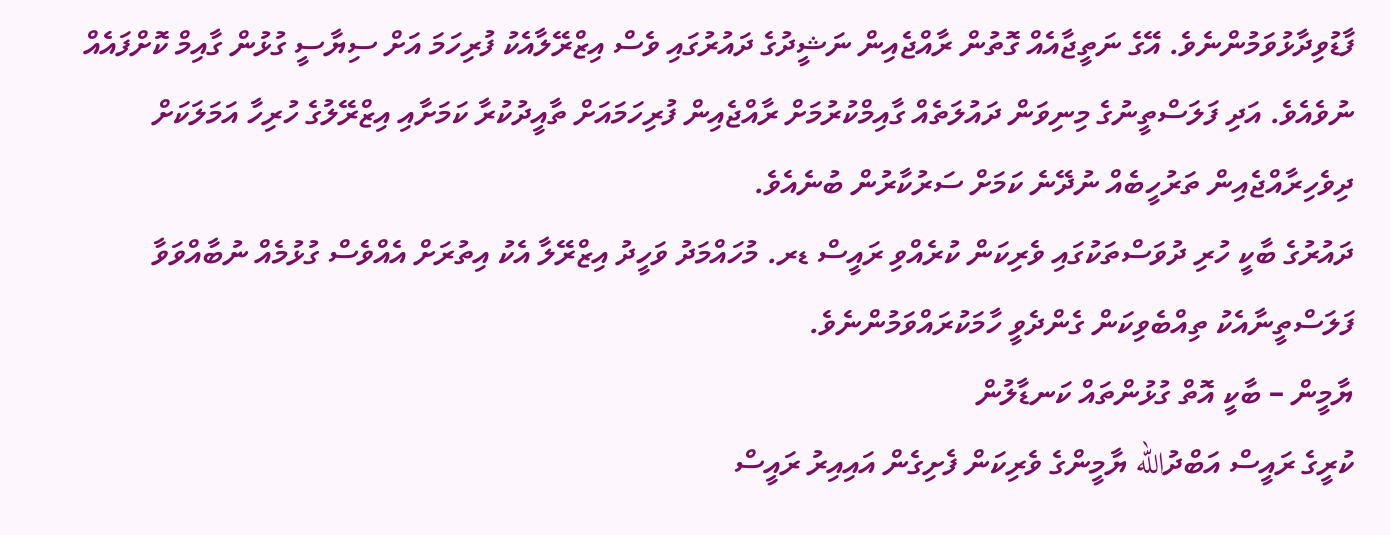ފާޑުވިދާޅުވަމުންނެވެ. އޭގެ ނަތީޖާއެއް ގޮތުން ރާއްޖެއިން ނަޝީދުގެ ދައުރުގައި ވެސް އިޒްރޭލާއެކު ފުރިހަމަ އަށް ސިޔާސީ ގުޅުން ގާއިމް ކޮށްފައެއް ނުވެއެވެ. އަދި ފަލަސްތީނުގެ މިނިވަން ދައުލަތެއް ގާއިމްކުރުމަށް ރާއްޖެއިން ފުރިހަމައަށް ތާއީދުކުރާ ކަމަށާއި އިޒްރޭލުގެ ހުރިހާ އަމަލަކަށް ދިވެހިރާއްޖެއިން ތަރުހީބެއް ނުދޭނެ ކަމަށް ސަރުކާރުން ބުނެއެވެ.
ދައުރުގެ ބާކީ ހުރި ދުވަސްތަކުގައި ވެރިކަން ކުރެއްވި ރައީސް ޑރ. މުހައްމަދު ވަހީދު އިޒްރޭލާ އެކު އިތުރަށް އެއްވެސް ގުޅުމެއް ނުބާއްވަވާ ފަލަސްތީނާއެކު ތިއްބެވިކަން ގެންދެވީ ހާމަކުރައްވަމުންނެވެ.
ޔާމީން – ބާކީ އޮތް ގުޅުންތައް ކަނޑާލުން
ކުރީގެ ރައީސް އަބްދުالله ޔާމީންގެ ވެރިކަން ފެށިގެން އައިއިރު ރައީސް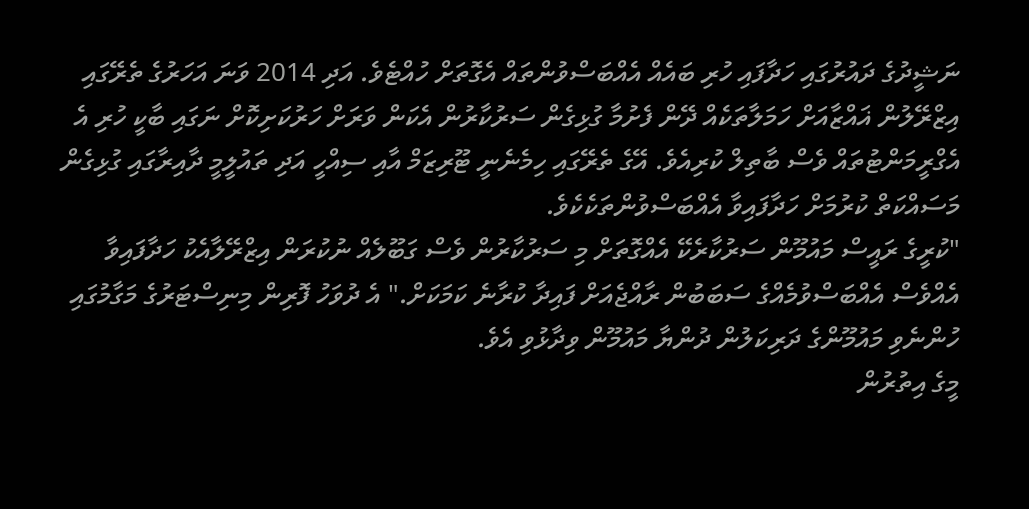ނަޝީދުގެ ދައުރުގައި ހަދާފައި ހުރި ބައެއް އެއްބަސްވުންތައް އެގޮތަށް ހުއްޓެވެ. އަދި 2014 ވަނަ އަހަރުގެ ތެރޭގައި އިޒްރޭލުން ޣައްޒާއަށް ހަމަލާތަކެއް ދޭން ފެށުމާ ގުޅިގެން ސަރުކާރުން އެކަން ވަރަށް ހަރުކަށިކޮށް ނަގައި ބާކީ ހުރި އެ އެގްރީމަންޓުތައް ވެސް ބާތިލް ކުރިއެވެ. އޭގެ ތެރޭގައި ހިމެނެނީ ޓޫރިޒަމް އާއި ސިއްހީ އަދި ތައުލީމީ ދާއިރާގައި ގުޅިގެން މަސައްކަތް ކުރުމަށް ހަދާފައިވާ އެއްބަސްވުންތަކެކެވެ.
"ކުރީގެ ރައީސް މައުމޫން ސަރުކާރެކޭ އެއްގޮތަށް މި ސަރުކާރުން ވެސް ގަބޫލެއް ނުކުރަން އިޒްރޭލާއެކު ހަދާފައިވާ އެއްވެސް އެއްބަސްވުމެއްގެ ސަބަބުން ރާއްޖެއަށް ފައިދާ ކުރާނެ ކަމަކަށް." އެ ދުވަހު ފޮރިން މިނިސްޓަރުގެ މަގާމުގައި ހުންނެވި މައުމޫންގެ ދަރިކަލުން ދުންޔާ މައުމޫން ވިދާޅުވި އެވެ.
މީގެ އިތުރުން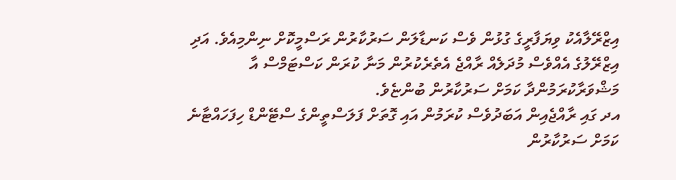އިޒްރޭލާއެކު ވިޔަފާރީގެ ގުޅުން ވެސް ކަނޑާލަން ސަރުކާރުން ރަސްމީކޮށް ނިންމިއެވެ. އަދި އިޒްރޭލުގެ އެއްވެސް މުދަލެއް ރާއްޖެ އެތެރެކުރުން މަނާ ކުރަން ކަސްޓަމްސް އާ މަޝްވަރާކުރަމުންދާ ކަމަށް ސަރުކާރުން ބުންޏެވެ.
އދ ގައި ރާއްޖެއިން އަބަދުވެސް ކުރަމުން އައި ގޮތަށް ފަލަސްތީންގެ ސްޓޭންޑް ހިފަހައްޓާނެ ކަމަށް ސަރުކާރުން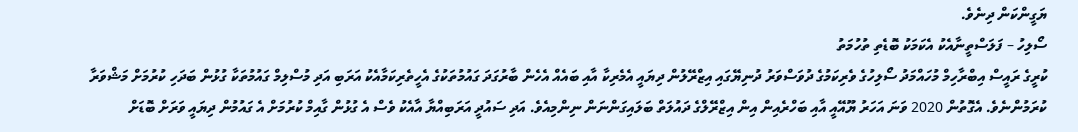ޔަގީންކަން ދިނެވެ.
ސޯލިހު – ފަލަސްތީނާއެކު އެކަމަކު ބޮޑެތި ތުހުމަތު
ކުރީގެ ރައީސް އިބްރާހިމް މުހައްމަދު ސޯލިހުގެ ވެރިކަމުގެ ދުވަސްވަރު ދުނިޔޭގައި އިޒްރޭލުން ދިޔައީ އެމެރިކާ އާއި ބައެއް އެހެން ބާރުގަދަ ގައުމުތަކުގެ އެހީތެރިކަމާއެކު އަރަބި އަދި މުސްލިމް ގައުމުތަކާ ގުޅުން ބަދަހި ކުރުމަށް މަޝްވަރާ ކުރަމުންނެވެ. އެގޮތުން 2020 ވަނަ އަހަރު ޔޫއޭއީ އާއި ބަހްރެއިން އިން އިޒްރޭލްގެ ދައުލަތް ބަލައިގަންނަން ނިންމިއެވެ. އަދި ސައުދީ އަރަބިއްޔާ އާއެކު ވެސް އެ ގުޅުން ގާއިމް ކުރުމަށް އެ ގައުމުން ދިޔައީ ވަރަށް ބޮޑަށް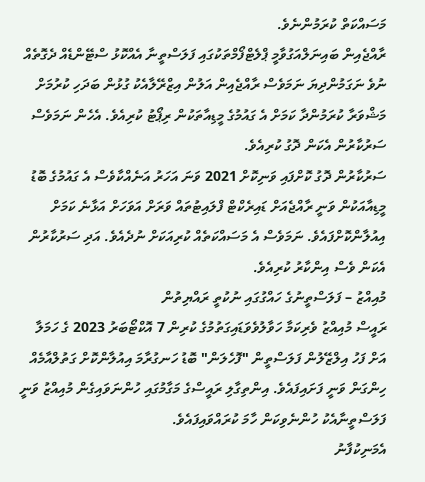މަސައްކަތް ކުރަމުންނެވެ.
ރާއްޖެއިން ބައިނަލްއަގުވާމީ ޕްލެޓްފޯމްތަކުގައި ފަލަސްތީނާ އެއްކޮޅު ސްޓޭންޑެއް ދެގޮތެއް ނުވެ ނަގަމުންދިޔަ ނަމަވެސް ރާއްޖެއިން އަލުން އިޒްރޭލާއެކު ގުޅުން ބަދަހި ކުރުމަށް މަޝްވަރާ ކުރަމުންދާ ކަމަށް އެ ގައުމުގެ މީޑިއާތަކުން ރިޕޯޓު ކުރިއެވެ. އެހެން ނަމަވެސް ސަރުކާރުން އެކަން ދޮގު ކުރިއެވެ.
ސަރުކާރުން ދޮގު ކޮށްފައި ވަނިކޮށް 2021 ވަނަ އަހަރު އަނެއްކާވެސް އެ ގައުމުގެ ބޮޑު މީޑިއާއަކުން ވަނީ ރާއްޖެއަށް ޑައިރެކްޓް ފްލައިޓުތައް ވަރަށް އަވަހަށް އަޅާނެ ކަމަށް އިއުލާންކޮށްފައެވެ. ނަމަވެސް އެ މަސައްކަތެއް ކުރިއަކަށް ނުދެއެވެ. އަދި ސަރުކާރުން އެކަން ވެސް އިންކާރު ކުރިއެވެ.
މުއިއްޒު – ފަލަސްތީނުގެ ހައްގުގައި ނުކުތީ ރައްޔިތުން
ރައީސް މުއިއްޒު ވެރިކަމާ ހަވާލުވެވަޑައިގަތުމުގެ ކުރިން 7 އޮކްޓޯބަރު 2023 ގެ ހަމަލާ އަށް ފަހު އިލްޒޭލުން ފަލަސްތީން "ފޮހެލަން" ބޮޑު ހަނގުރާމަ އިއުލާންކޮށް ގަތުލްއާމެއް ހިންގަން ވަނީ ފަށައިފައެވެ. އިންތިގާލި ރައީސްގެ މަގާމުގައި ހުންނަވައިގެން މުއިއްޒު ވަނީ ފަލަސްތީނާއެކު ހުންނެވިކަން ހާމަ ކުރައްވައިފައެވެ.
އެމަނިކުފާނު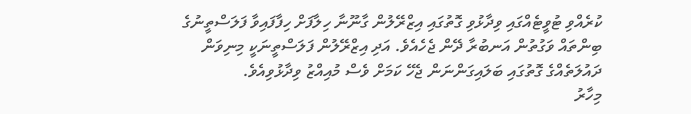ކުރެއްވި ޓުވީޓެއްގައި ވިދާޅުވި ގޮތުގައި އިޒްރޭލުން ގާނޫނާ ހިލާފަށް ހިފާފައިވާ ފަލަސްތީނުގެ ބިންތައް ވަގުތުން އަނބުރާ ދޭން ޖެހެއެވެ. އަދި އިޒްރޭލުން ފަލަސްތީނަކީ މިނިވަން ދައުލަތެއްގެ ގޮތުގައި ބަލައިގަންނަން ޖެހޭ ކަމަށް ވެސް މުއިއްޒު ވިދާޅުވިއެވެ.
މިހާރު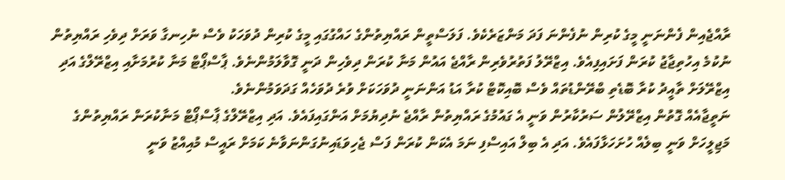ރާއްޖެއިން ފެންނަނީ މީގެ ކުރިން ނުފެންނަ ފަދަ މަންޒަރެކެވެ. ފަލަސްތީން ރައްޔިތުންގެ ހައްގުގައި މީގެ ކުރިން ދުވަހަކު ވެސް ނުހިނގާ ވަރަށް ދިވެހި ރައްޔިތުން ނުކުމެ އިހުތިޖާޖު ކުރަން ފަށައިފިއެވެ. އިޒްރޭލު ފަތުރުވެރިން ރާއްޖެ އައުން މަނާ ކުރަން ދިވެހިން ދަނީ ގޮވާލަމުންނެވެ. ޕާސްޕޯޓް މަނާ ކުރުމަށާއި އިޒްރޭލްގެ އަދި އިޒްރޭލަށް ތާއީދު ކުރާ ބޮޑެތި ބްރޭންޑުތައް ވެސް ބޮއިކޮޓް ކުރާ އަޑު އަންނަނީ ދުވަހަކަށް ވުރެ ދުވަހެއް ގަދަވަމުންނެވެ.
ނަތީޖާއެއް ގޮތުން އިޒްރޭލުން ސަރުކާރުން ވަނީ އެ ގައުމުގެ ރައްޔިތުން ރާއްޖެ ނުދިޔުމަށް އަންގައިފައެވެ. އަދި އިޒްރޭލްގެ ޕާސްޕޯޓް މަނާކުރަން ރައްޔިތުންގެ މަޖިލީހަށް ވަނީ ބިލެއް ހުށަހަޅާފައެވެ. އަދި އެ ބިލް އައިސްފި ނަމަ އެކަން ކުރަން ފަސް ޖެހިވަޑައިނުގަންނަވާނެ ކަމަށް ރައީސް މުއިއްޒު ވަނީ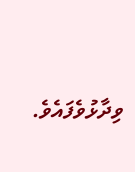ވިދާޅުވެފައެވެ.